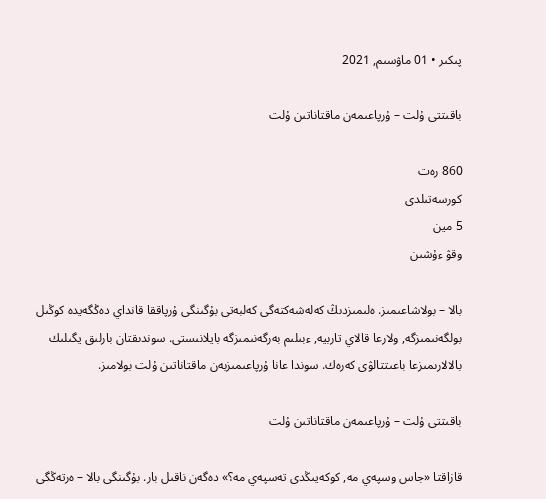پىكىر • 01 ماۋسىم, 2021

باقىتتى ۇلت – ۇرپاعىمەن ماقتاناتىن ۇلت

860 رەت
كورسەتىلدى
5 مين
وقۋ ءۇشىن

بالا – بولاشاعىمىز. ەلىمىزدىڭ كەلەشەكتەگى كەلبەتى بۇگىنگى ۇرپاققا قانداي دەڭگەيدە كوڭىل بولگەنىمىزگە, ولارعا قالاي تاربيە, ءبىلىم بەرگەنىمىزگە بايلانىستى. سوندىقتان بارلىق يگىلىك بالالارىمىزعا باعىتتالۋى كەرەك. سوندا عانا ۇرپاعىمىزبەن ماقتاناتىن ۇلت بولامىز.

باقىتتى ۇلت – ۇرپاعىمەن ماقتاناتىن ۇلت

قازاقتا «جاس وسپەي مە, كوكەيىڭدى تەسپەي مە؟» دەگەن ناقىل بار. بۇگىنگى بالا – ەرتەڭگى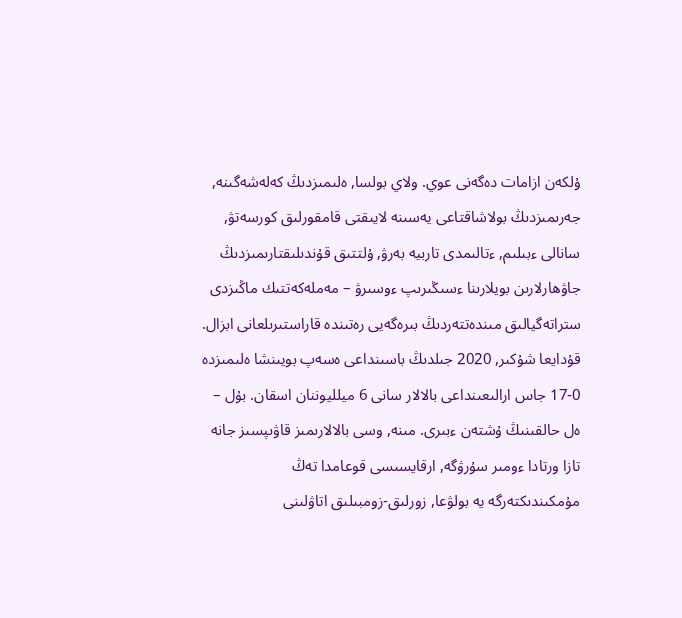ۇلكەن ازامات دەگەنى عوي. ولاي بولسا, ەلىمىزدىڭ كەلەشەگىنە, جەرىمىزدىڭ بولاشاقتاعى يەسىنە لايىقتى قامقورلىق كورسەتۋ, سانالى ءبىلىم, ءتالىمدى تاربيە بەرۋ, ۇلتتىق قۇندىلىقتارىمىزدىڭ جاۋھارلارىن بويلارىنا ءسىڭىرىپ ءوسىرۋ – مەملەكەتتىك ماڭىزدى ستراتەگيالىق مىندەتتەردىڭ بىرەگەيى رەتىندە قاراستىرىلعانى ابزال. قۇدايعا شۇكىر, 2020 جىلدىڭ باسىنداعى ەسەپ بويىنشا ەلىمىزدە 0-17 جاس ارالىعىنداعى بالالار سانى 6 ميلليوننان اسقان. بۇل – ەل حالقىنىڭ ۇشتەن ءبىرى. مىنە, وسى بالالارىمىز قاۋىپسىز جانە تازا ورتادا ءومىر سۇرۋگە, ارقايسىسى قوعامدا تەڭ مۇمكىندىكتەرگە يە بولۋعا, زورلىق-زومبىلىق اتاۋلىنى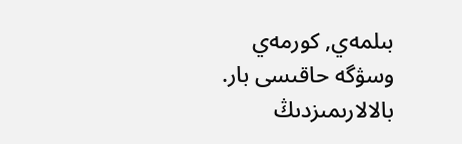بىلمەي, كورمەي وسۋگە حاقىسى بار. بالالارىمىزدىڭ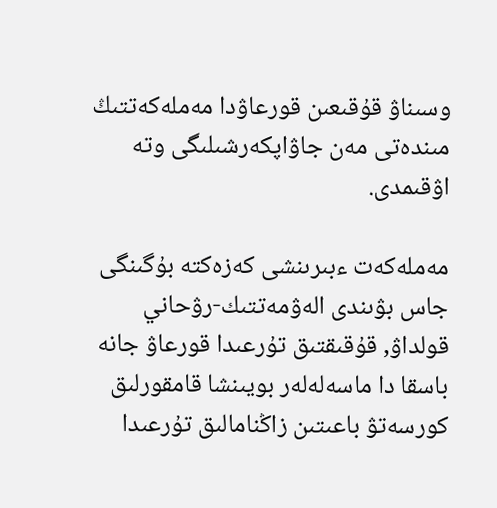وسىناۋ قۇقىعىن قورعاۋدا مەملەكەتتىڭ مىندەتى مەن جاۋاپكەرشىلىگى وتە اۋقىمدى.

مەملەكەت ءبىرىنشى كەزەكتە بۇگىنگى جاس بۋىندى الەۋمەتتىك-رۋحاني قولداۋ, قۇقىقتىق تۇرعىدا قورعاۋ جانە باسقا دا ماسەلەلەر بويىنشا قامقورلىق كورسەتۋ باعىتىن زاڭنامالىق تۇرعىدا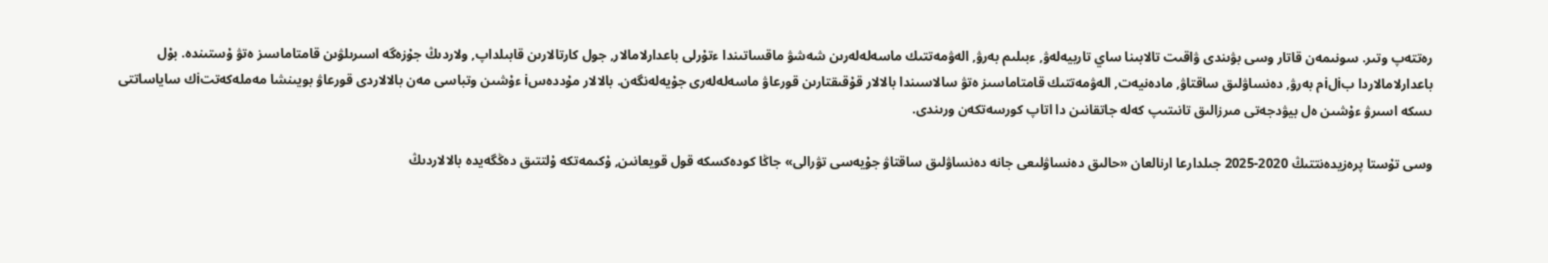رەتتەپ وتىر. سونىمەن قاتار وسى بۋىندى ۋاقىت تالابىنا ساي تاربيەلەۋ, ءبىلىم بەرۋ, الەۋمەتتىك ماسەلەلەرىن شەشۋ ماقساتىندا ءتۇرلى باعدارلامالار, جول كارتالارىن قابىلداپ, ولاردىڭ جۇزەگە اسىرىلۋىن قامتاماسىز ەتۋ ۇستىندە. بۇل باعدارلامالاردا بiلiم بەرۋ, دەنساۋلىق ساقتاۋ, مادەنيەت, الەۋمەتتىك قامتاماسىز ەتۋ سالاسىندا بالالار قۇقىقتارىن قورعاۋ ماسەلەلەرى جۇيەلەنگەن. بالالار مۇددەسi ءۇشىن وتباسى مەن بالالاردى قورعاۋ بويىنشا مەملەكەتتiك ساياساتتى ىسكە اسىرۋ ءۇشىن ەل بيۋدجەتى مىرزالىق تانىتىپ كەلە جاتقانىن دا اتاپ كورسەتكەن ورىندى.

وسى تۇستا پرەزيدەنتتىڭ 2020-2025 جىلدارعا ارنالعان «حالىق دەنساۋلىعى جانە دەنساۋلىق ساقتاۋ جۇيەسى تۋرالى» جاڭا كودەكسكە قول قويعانىن, ۇكىمەتكە ۇلتتىق دەڭگەيدە بالالاردىڭ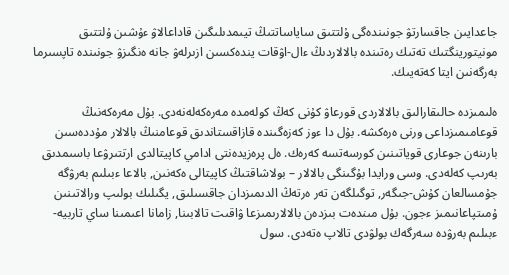جاعدايىن جاقسارتۋ جونىندەگى ۇلتتىق ساياساتتىڭ تيىمدىلىگىن قاداعالاۋ ءۇشىن ۇلتتىق مونيتورينگتىك تەتىك رەتىندە بالالاردىڭ ءال-اۋقات يندەكسىن ازىرلەۋ جانە ەنگىزۋ جونىندە تاپسىرما بەرگەنىن ايتا كەتەيىك.

ەلىمىزدە حالىقارالىق بالالاردى قورعاۋ كۇنى كەڭ كولەمدە مەرەكەلەنەدى. بۇل مەرەكەنىڭ قوعامىمىزداعى ورنى ەرەكشە. بۇل دا ءوز كەزەگىندە قازاقستاندىق قوعامنىڭ بالالار مۇددەسىن بارىنەن جوعارى قوياتىنىن كورسەتسە كەرەك. ەل پرەزيدەنتى ادامي كاپيتالدى ارتتىرۋعا باسىمدىق بەرىپ كەلەدى. وسى ورايدا بۇگىنگى بالالار – بولاشاقتىڭ كاپيتالى ەكەنىن, بالاعا ءبىلىم بەرۋگە جۇمسالعان كۇش-جىگەر, توگىلگەن تەر ەرتەڭ الدىمىزدان جاقسىلىق, يگىلىك بولىپ ورالاتىنىن ۇمىتپاعانىمىز ءجون. بۇل مىندەت بىزدەن بالالارىمىزعا ۋاقىت تالابىنا, زامانا اعىمىنا ساي تاربيە-ءبىلىم بەرۋدە سەرگەك بولۋدى تالاپ ەتەدى. سول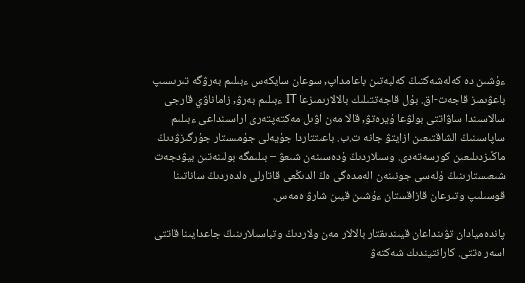ءۇشىن دە كەلەشەكتىڭ كەلبەتىن باعامداپ, سوعان سايكەس ءبىلىم بەرۋگە تىرىسىپ باعۋىمىز قاجەت-اق. بۇل قاجەتتىلىك بالالارىمىزعا IT ءبىلىم بەرۋ, زاماناۋي قارجى سالاسىندا ساۋاتتى بولۋعا ۇيرەتۋ, قالا مەن اۋىل مەكتەپتەرى اراسىنداعى ءبىلىم ساپاسىنىڭ الشاقتىعىن ازايتۋ جانە ت.ب. باعىتتاردا جۇيەلى جۇمىستار جۇرگىزۋدىڭ ماڭىزدىلىعىن كورسەتەدى. وسىلاردىڭ ۇدەسىنەن شىعۋ – بىلىمگە بولىنەتىن بيۋدجەت شىعىستارىنىڭ ۇلەسى جونىنەن الەمدەگى ەڭ الدىڭعى قاتارلى ەلدەردىڭ ساناتىنا قوسىلىپ وتىرعان قازاقستان ءۇشىن قيىن شارۋ ەمەس.

پاندەميادان تۋىنداعان قيىندىقتار بالالار مەن ولاردىڭ وتباسىلارىنىڭ جاعدايىنا قاتتى اسەر ەتتى. كارانتيندىك شەكتەۋ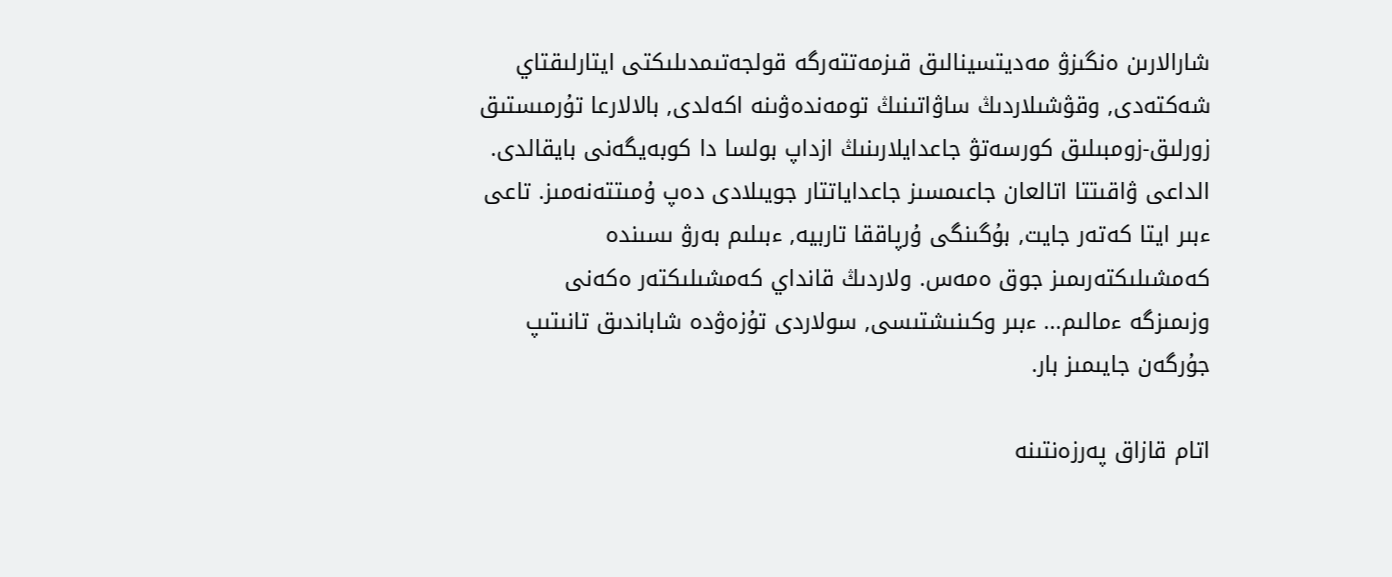شارالارىن ەنگىزۋ مەديتسينالىق قىزمەتتەرگە قولجەتىمدىلىكتى ايتارلىقتاي شەكتەدى, وقۋشىلاردىڭ ساۋاتىنىڭ تومەندەۋىنە اكەلدى, بالالارعا تۇرمىستىق زورلىق-زومبىلىق كورسەتۋ جاعدايلارىنىڭ ازداپ بولسا دا كوبەيگەنى بايقالدى. الداعى ۋاقىتتا اتالعان جاعىمسىز جاعداياتتار جويىلادى دەپ ۇمىتتەنەمىز. تاعى ءبىر ايتا كەتەر جايت, بۇگىنگى ۇرپاققا تاربيە, ءبىلىم بەرۋ ىسىندە كەمشىلىكتەرىمىز جوق ەمەس. ولاردىڭ قانداي كەمشىلىكتەر ەكەنى وزىمىزگە ءمالىم... ءبىر وكىنىشتىسى, سولاردى تۇزەۋدە شاباندىق تانىتىپ جۇرگەن جايىمىز بار.

اتام قازاق پەرزەنتىنە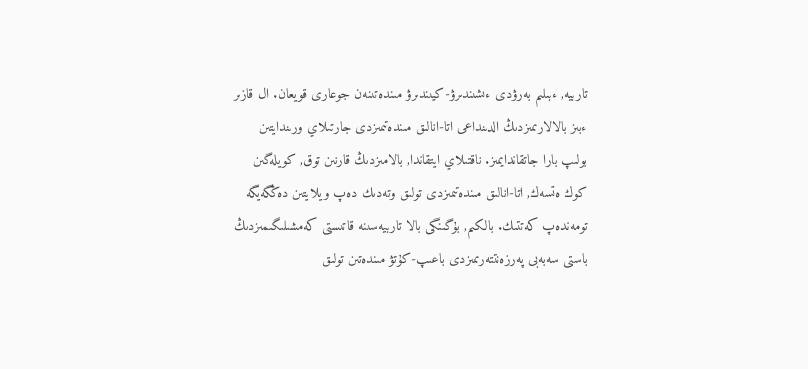تاربيە, ءبىلىم بەرۋدى ءىشىندىرۋ-كيىندىرۋ مىندەتىنەن جوعارى قويعان. ال قازىر ءبىز بالالارىمىزدىڭ الدىنداعى اتا-انالىق مىندەتىمىزدى جارتىلاي ورىندايتىن بولىپ بارا جاتقاندايمىز. ناقتىلاي ايتقاندا, بالامىزدىڭ قارنىن توق, كويلەگىن كوك ەتسەك, اتا-انالىق مىندەتىمىزدى تولىق وتەدىك دەپ ويلايتىن دەڭگەيگە تومەندەپ كەتتىك. بالكىم, بۇگىنگى بالا تاربيەسىنە قاتىستى كەمشىلىگىمىزدىڭ باستى سەبەبى پەرزەنتتەرىمىزدى باعىپ-كۇتۋ مىندەتىن تولىق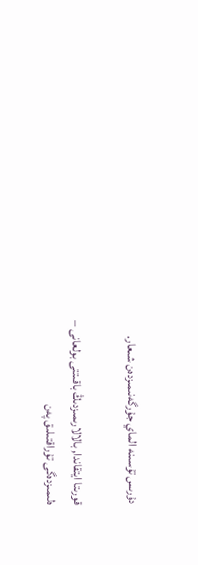دۇرىس تۇسىنە الماي جۇرگەنىمىزدەن شىعار.

قورىتا ايتقاندا, بالالارىمىزدىڭ باقىتتى بولعانى – ەلىمىزدەگى تۇراقتىلىق پەن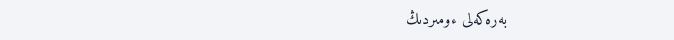بەرەكەلى ءومىردىڭ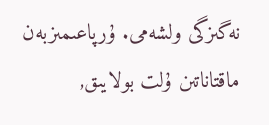نەگىزگى ولشەمى. ۇرپاعىمىزبەن ماقتاناتىن ۇلت بولايىق,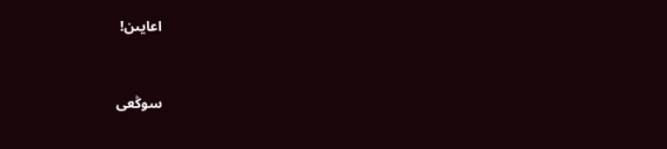اعايىن!



سوڭعى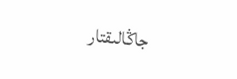جاڭالىقتار